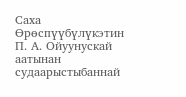Саха Өрөспүүбүлүкэтин П. А. Ойуунускай аатынан судаарыстыбаннай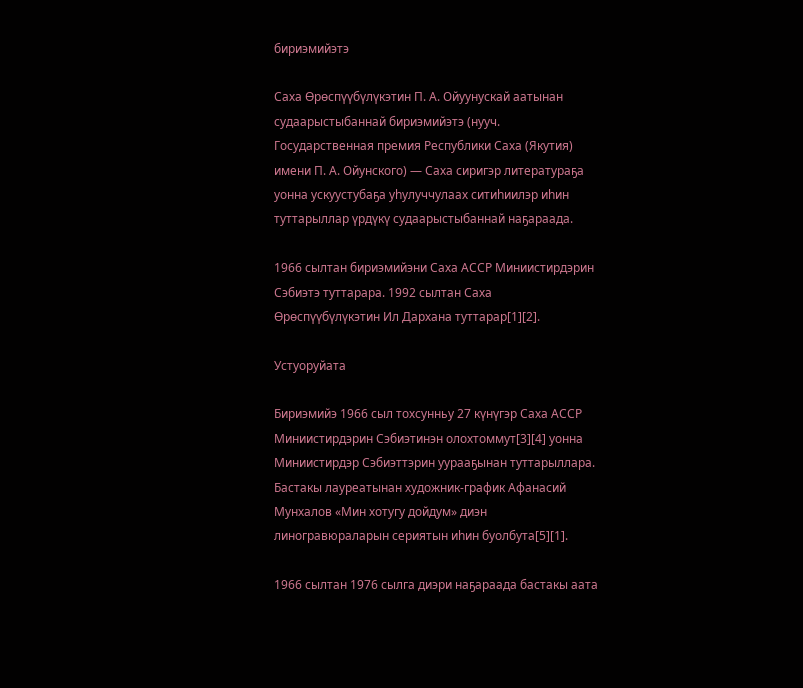бириэмийэтэ

Саха Өрөспүүбүлүкэтин П. А. Ойуунускай аатынан судаарыстыбаннай бириэмийэтэ (нууч. Государственная премия Республики Саха (Якутия) имени П. А. Ойунского) — Саха сиригэр литератураҕа уонна ускуустубаҕа уһулуччулаах ситиһиилэр иһин туттарыллар үрдүкү судаарыстыбаннай наҕараада.

1966 сылтан бириэмийэни Саха АССР Миниистирдэрин Сэбиэтэ туттарара. 1992 сылтан Саха Өрөспүүбүлүкэтин Ил Дархана туттарар[1][2].

Устуоруйата

Бириэмийэ 1966 сыл тохсунньу 27 күнүгэр Саха АССР Миниистирдэрин Сэбиэтинэн олохтоммут[3][4] уонна Миниистирдэр Сэбиэттэрин уурааҕынан туттарыллара. Бастакы лауреатынан художник-график Афанасий Мунхалов «Мин хотугу дойдум» диэн линогравюраларын сериятын иһин буолбута[5][1].

1966 сылтан 1976 сылга диэри наҕараада бастакы аата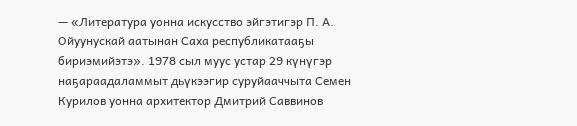— «Литература уонна искусство эйгэтигэр П. А. Ойуунускай аатынан Саха республикатааҕы бириэмийэтэ». 1978 сыл муус устар 29 күнүгэр наҕараадаламмыт дьүкээгир суруйааччыта Семен Курилов уонна архитектор Дмитрий Саввинов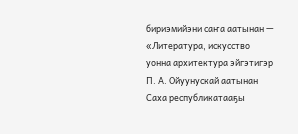бириэмийэни саҥа аатынан — «Литература, искусство уонна архитектура эйгэтигэр П. А. Ойуунускай аатынан Саха республикатааҕы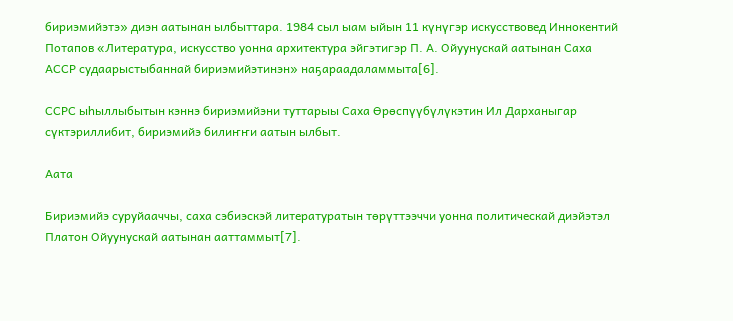бириэмийэтэ» диэн аатынан ылбыттара. 1984 сыл ыам ыйын 11 күнүгэр искусствовед Иннокентий Потапов «Литература, искусство уонна архитектура эйгэтигэр П. А. Ойуунускай аатынан Саха АССР судаарыстыбаннай бириэмийэтинэн» наҕараадаламмыта[6].

ССРС ыһыллыбытын кэннэ бириэмийэни туттарыы Саха Өрөспүүбүлүкэтин Ил Дарханыгар сүктэриллибит, бириэмийэ билиҥҥи аатын ылбыт.

Аата

Бириэмийэ суруйааччы, саха сэбиэскэй литературатын төрүттээччи уонна политическай диэйэтэл Платон Ойуунускай аатынан ааттаммыт[7].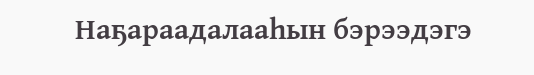Наҕараадалааһын бэрээдэгэ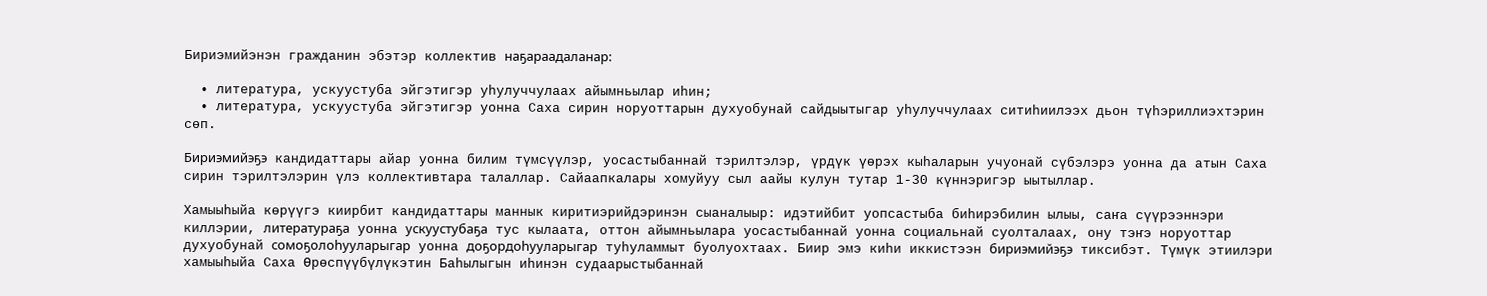Бириэмийэнэн гражданин эбэтэр коллектив наҕараадаланар:

  • литература, ускуустуба эйгэтигэр уһулуччулаах айымньылар иһин;
  • литература, ускуустуба эйгэтигэр уонна Саха сирин норуоттарын духуобунай сайдыытыгар уһулуччулаах ситиһиилээх дьон түһэриллиэхтэрин сөп.

Бириэмийэҕэ кандидаттары айар уонна билим түмсүүлэр, уосастыбаннай тэрилтэлэр, үрдүк үөрэх кыһаларын учуонай сүбэлэрэ уонна да атын Саха сирин тэрилтэлэрин үлэ коллективтара талаллар. Сайаапкалары хомуйуу сыл аайы кулун тутар 1-30 күннэригэр ыытыллар.

Хамыыһыйа көрүүгэ киирбит кандидаттары маннык киритиэрийдэринэн сыаналыыр: идэтийбит уопсастыба биһирэбилин ылыы, саҥа сүүрээннэри киллэрии, литератураҕа уонна ускуустубаҕа тус кылаата, оттон айымньылара уосастыбаннай уонна социальнай суолталаах, ону тэҥэ норуоттар духуобунай сомоҕолоһууларыгар уонна доҕордоһууларыгар туһуламмыт буолуохтаах. Биир эмэ киһи иккистээн бириэмийэҕэ тиксибэт. Түмүк этиилэри хамыыһыйа Саха Өрөспүүбүлүкэтин Баһылыгын иһинэн судаарыстыбаннай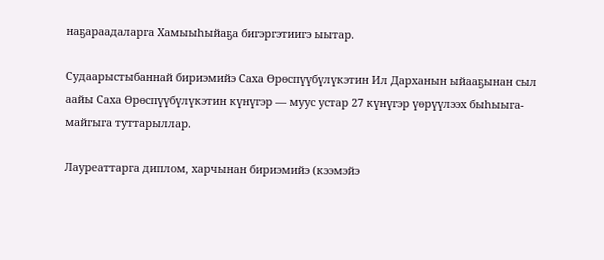наҕараадаларга Хамыыһыйаҕа бигэргэтиигэ ыытар.

Судаарыстыбаннай бириэмийэ Саха Өрөспүүбүлүкэтин Ил Дарханын ыйааҕынан сыл аайы Саха Өрөспүүбүлүкэтин күнүгэр — муус устар 27 күнүгэр үөрүүлээх быһыыга-майгыга туттарыллар.

Лауреаттарга диплом, харчынан бириэмийэ (кээмэйэ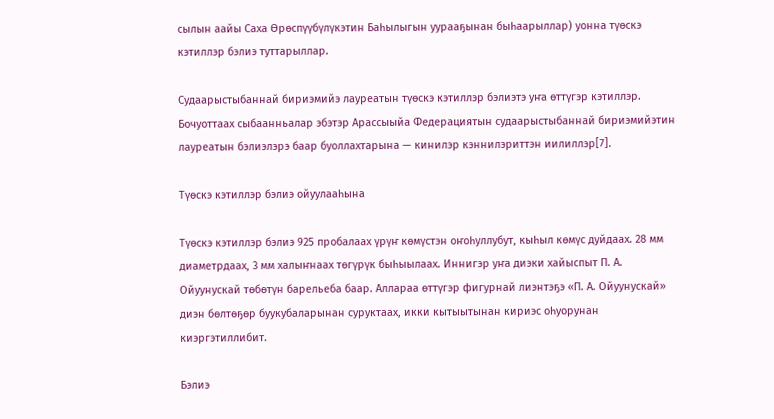сылын аайы Саха Өрөспүүбүлүкэтин Баһылыгын уурааҕынан быһаарыллар) уонна түөскэ кэтиллэр бэлиэ туттарыллар.

Судаарыстыбаннай бириэмийэ лауреатын түөскэ кэтиллэр бэлиэтэ уҥа өттүгэр кэтиллэр. Бочуоттаах сыбаанньалар эбэтэр Арассыыйа Федерациятын судаарыстыбаннай бириэмийэтин лауреатын бэлиэлэрэ баар буоллахтарына — кинилэр кэннилэриттэн иилиллэр[7].

Түөскэ кэтиллэр бэлиэ ойуулааһына

Түөскэ кэтиллэр бэлиэ 925 пробалаах үрүҥ көмүстэн оҥоһуллубут, кыһыл көмүс дуйдаах. 28 мм диаметрдаах, 3 мм халыҥнаах төгүрүк быһыылаах. Иннигэр уҥа диэки хайыспыт П. А. Ойуунускай төбөтүн барельеба баар. Аллараа өттүгэр фигурнай лиэнтэҕэ «П. А. Ойуунускай» диэн бөлтөҕөр буукубаларынан суруктаах, икки кытыытынан кириэс оһуорунан киэргэтиллибит.

Бэлиэ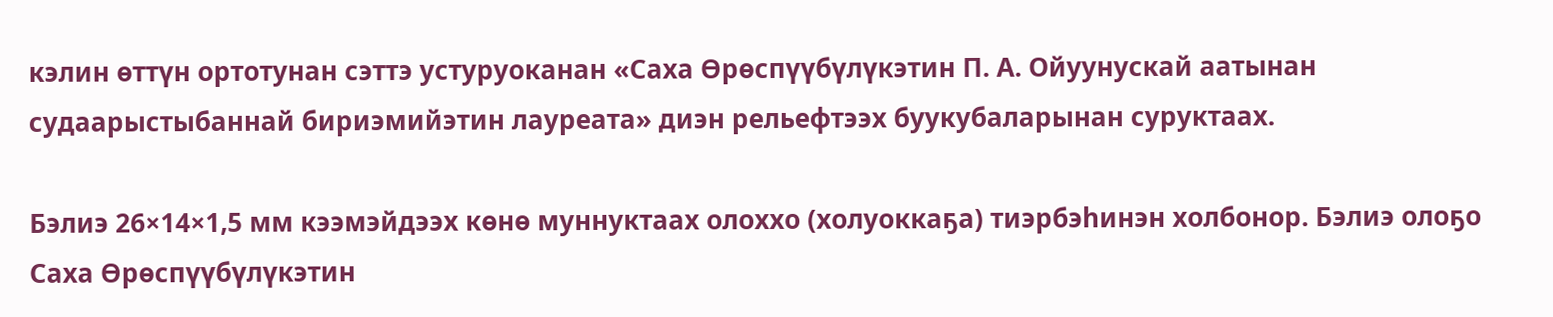кэлин өттүн ортотунан сэттэ устуруоканан «Саха Өрөспүүбүлүкэтин П. А. Ойуунускай аатынан судаарыстыбаннай бириэмийэтин лауреата» диэн рельефтээх буукубаларынан суруктаах.

Бэлиэ 26×14×1,5 мм кээмэйдээх көнө муннуктаах олоххо (холуоккаҕа) тиэрбэһинэн холбонор. Бэлиэ олоҕо Саха Өрөспүүбүлүкэтин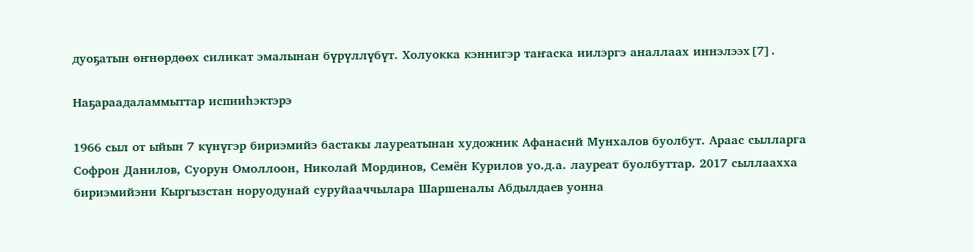дуоҕатын өҥнөрдөөх силикат эмалынан бүрүллүбүт. Холуокка кэннигэр таҥаска иилэргэ аналлаах иннэлээх[7].

Наҕараадаламмыттар испииһэктэрэ

1966 сыл от ыйын 7 күнүгэр бириэмийэ бастакы лауреатынан художник Афанасий Мунхалов буолбут. Араас сылларга Софрон Данилов, Суорун Омоллоон, Николай Мординов, Семён Курилов уо.д.а. лауреат буолбуттар. 2017 сыллаахха бириэмийэни Кыргызстан норуодунай суруйааччылара Шаршеналы Абдылдаев уонна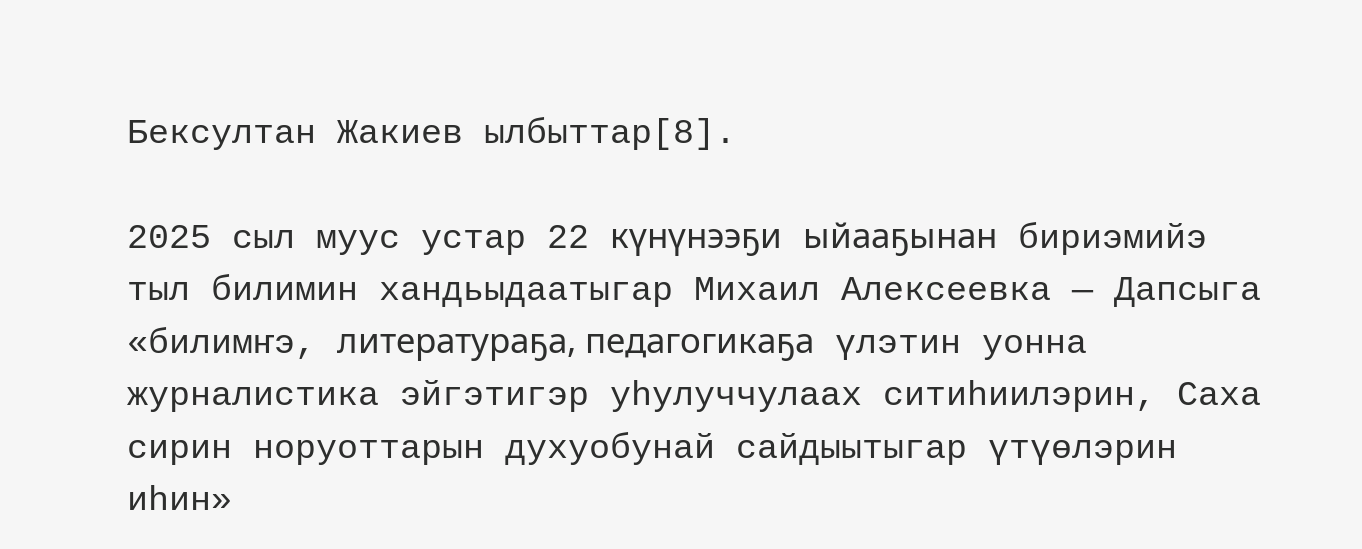Бексултан Жакиев ылбыттар[8].

2025 сыл муус устар 22 күнүнээҕи ыйааҕынан бириэмийэ тыл билимин хандьыдаатыгар Михаил Алексеевка — Дапсыга «билимҥэ, литератураҕа, педагогикаҕа үлэтин уонна журналистика эйгэтигэр уһулуччулаах ситиһиилэрин, Саха сирин норуоттарын духуобунай сайдыытыгар үтүөлэрин иһин»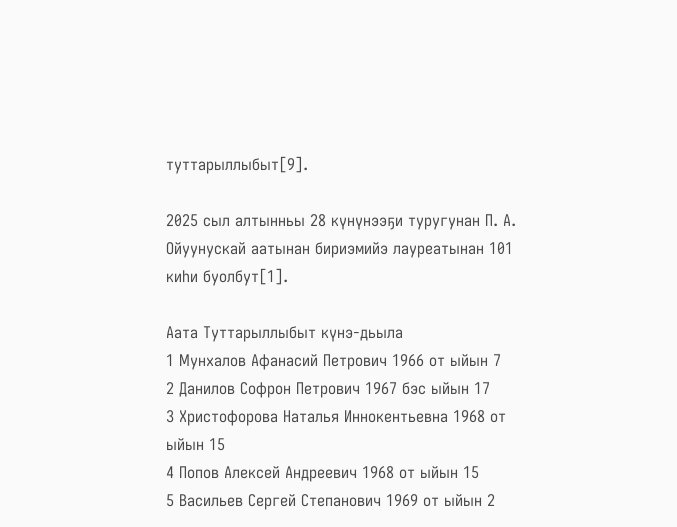туттарыллыбыт[9].

2025 сыл алтынньы 28 күнүнээҕи туругунан П. А. Ойуунускай аатынан бириэмийэ лауреатынан 101 киһи буолбут[1].

Аата Туттарыллыбыт күнэ-дьыла
1 Мунхалов Афанасий Петрович 1966 от ыйын 7
2 Данилов Софрон Петрович 1967 бэс ыйын 17
3 Христофорова Наталья Иннокентьевна 1968 от ыйын 15
4 Попов Алексей Андреевич 1968 от ыйын 15
5 Васильев Сергей Степанович 1969 от ыйын 2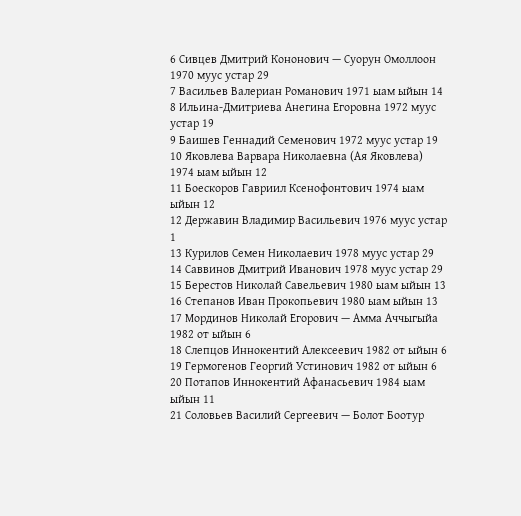6 Сивцев Дмитрий Кононович — Суорун Омоллоон 1970 муус устар 29
7 Васильев Валериан Романович 1971 ыам ыйын 14
8 Ильина-Дмитриева Анегина Егоровна 1972 муус устар 19
9 Баишев Геннадий Семенович 1972 муус устар 19
10 Яковлева Варвара Николаевна (Ая Яковлева) 1974 ыам ыйын 12
11 Боескоров Гавриил Ксенофонтович 1974 ыам ыйын 12
12 Державин Владимир Васильевич 1976 муус устар 1
13 Курилов Семен Николаевич 1978 муус устар 29
14 Саввинов Дмитрий Иванович 1978 муус устар 29
15 Берестов Николай Савельевич 1980 ыам ыйын 13
16 Степанов Иван Прокопьевич 1980 ыам ыйын 13
17 Мординов Николай Егорович — Амма Аччыгыйа 1982 от ыйын 6
18 Слепцов Иннокентий Алексеевич 1982 от ыйын 6
19 Гермогенов Георгий Устинович 1982 от ыйын 6
20 Потапов Иннокентий Афанасьевич 1984 ыам ыйын 11
21 Соловьев Василий Сергеевич — Болот Боотур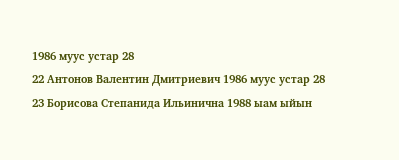1986 муус устар 28
22 Антонов Валентин Дмитриевич 1986 муус устар 28
23 Борисова Степанида Ильинична 1988 ыам ыйын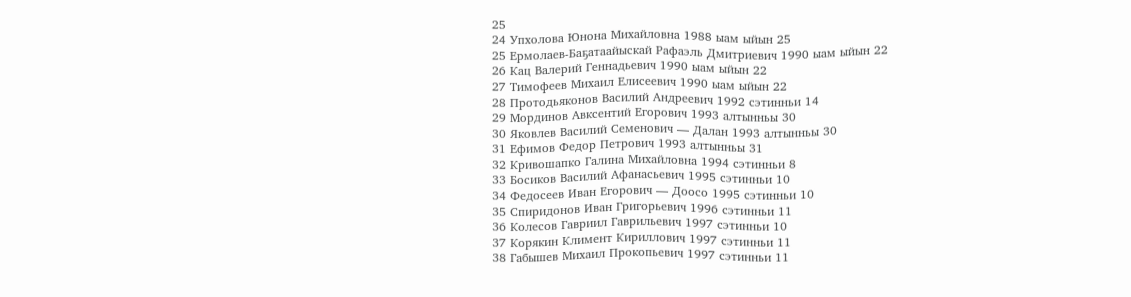25
24 Упхолова Юнона Михайловна 1988 ыам ыйын 25
25 Ермолаев-Баҕатаайыскай Рафаэль Дмитриевич 1990 ыам ыйын 22
26 Кац Валерий Геннадьевич 1990 ыам ыйын 22
27 Тимофеев Михаил Елисеевич 1990 ыам ыйын 22
28 Протодьяконов Василий Андреевич 1992 сэтинньи 14
29 Мординов Авксентий Егорович 1993 алтынньы 30
30 Яковлев Василий Семенович — Далан 1993 алтынньы 30
31 Ефимов Федор Петрович 1993 алтынньы 31
32 Кривошапко Галина Михайловна 1994 сэтинньи 8
33 Босиков Василий Афанасьевич 1995 сэтинньи 10
34 Федосеев Иван Егорович — Доосо 1995 сэтинньи 10
35 Спиридонов Иван Григорьевич 1996 сэтинньи 11
36 Колесов Гавриил Гаврильевич 1997 сэтинньи 10
37 Корякин Климент Кириллович 1997 сэтинньи 11
38 Габышев Михаил Прокопьевич 1997 сэтинньи 11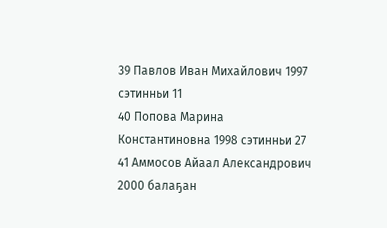39 Павлов Иван Михайлович 1997 сэтинньи 11
40 Попова Марина Константиновна 1998 сэтинньи 27
41 Аммосов Айаал Александрович 2000 балаҕан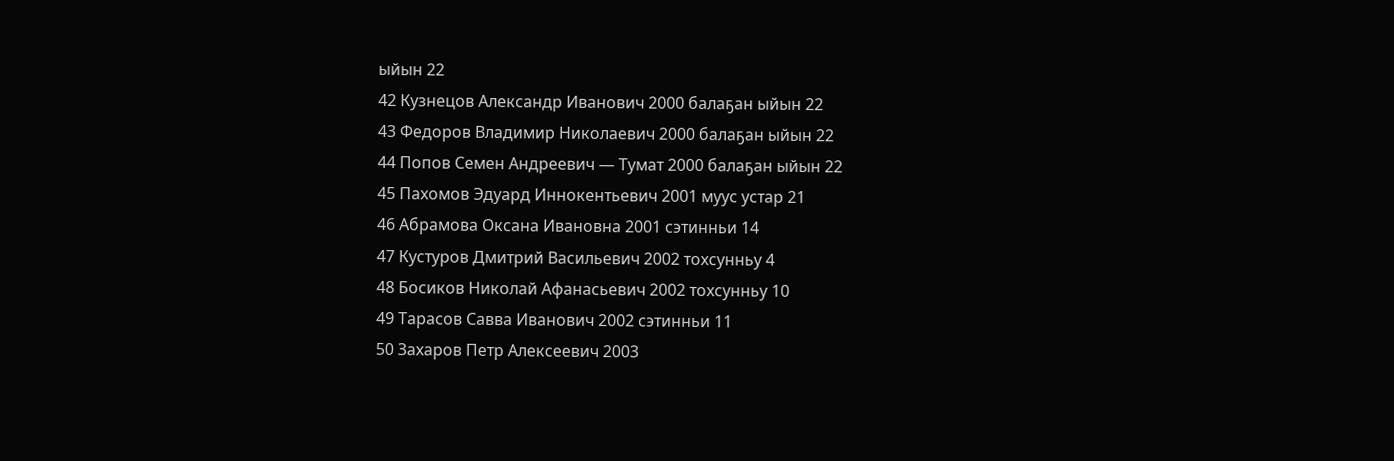ыйын 22
42 Кузнецов Александр Иванович 2000 балаҕан ыйын 22
43 Федоров Владимир Николаевич 2000 балаҕан ыйын 22
44 Попов Семен Андреевич — Тумат 2000 балаҕан ыйын 22
45 Пахомов Эдуард Иннокентьевич 2001 муус устар 21
46 Абрамова Оксана Ивановна 2001 сэтинньи 14
47 Кустуров Дмитрий Васильевич 2002 тохсунньу 4
48 Босиков Николай Афанасьевич 2002 тохсунньу 10
49 Тарасов Савва Иванович 2002 сэтинньи 11
50 Захаров Петр Алексеевич 2003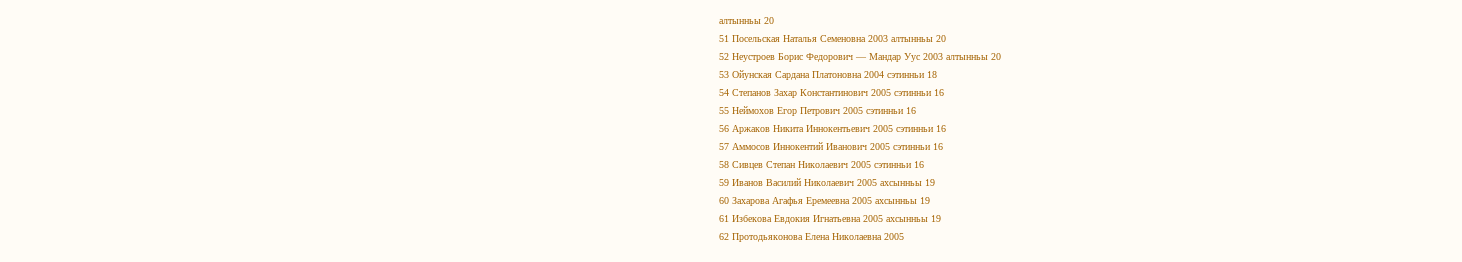алтынньы 20
51 Посельская Наталья Семеновна 2003 алтынньы 20
52 Неустроев Борис Федорович — Мандар Уус 2003 алтынньы 20
53 Ойунская Сардана Платоновна 2004 сэтинньи 18
54 Степанов Захар Константинович 2005 сэтинньи 16
55 Неймохов Егор Петрович 2005 сэтинньи 16
56 Аржаков Никита Иннокентьевич 2005 сэтинньи 16
57 Аммосов Иннокентий Иванович 2005 сэтинньи 16
58 Сивцев Степан Николаевич 2005 сэтинньи 16
59 Иванов Василий Николаевич 2005 ахсынньы 19
60 Захарова Агафья Еремеевна 2005 ахсынньы 19
61 Избекова Евдокия Игнатьевна 2005 ахсынньы 19
62 Протодьяконова Елена Николаевна 2005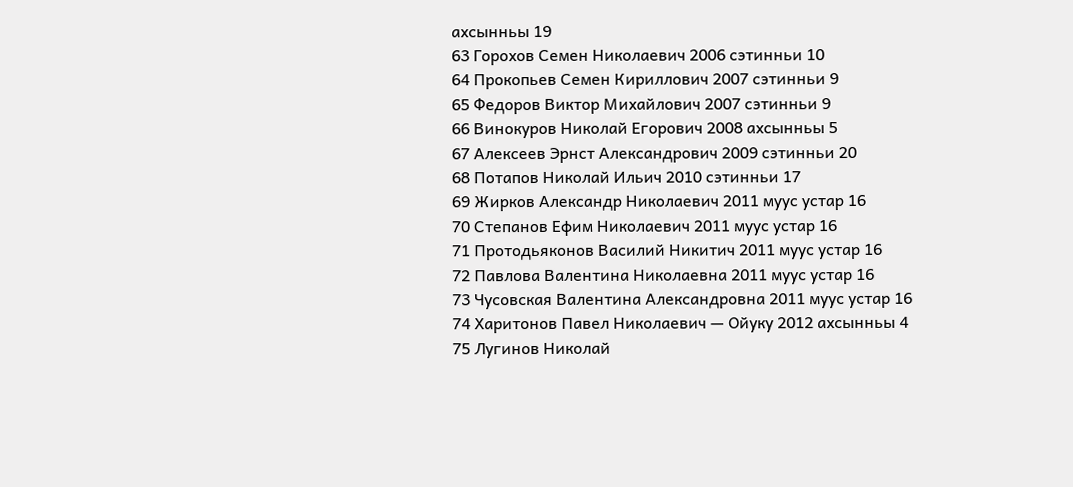ахсынньы 19
63 Горохов Семен Николаевич 2006 сэтинньи 10
64 Прокопьев Семен Кириллович 2007 сэтинньи 9
65 Федоров Виктор Михайлович 2007 сэтинньи 9
66 Винокуров Николай Егорович 2008 ахсынньы 5
67 Алексеев Эрнст Александрович 2009 сэтинньи 20
68 Потапов Николай Ильич 2010 сэтинньи 17
69 Жирков Александр Николаевич 2011 муус устар 16
70 Степанов Ефим Николаевич 2011 муус устар 16
71 Протодьяконов Василий Никитич 2011 муус устар 16
72 Павлова Валентина Николаевна 2011 муус устар 16
73 Чусовская Валентина Александровна 2011 муус устар 16
74 Харитонов Павел Николаевич — Ойуку 2012 ахсынньы 4
75 Лугинов Николай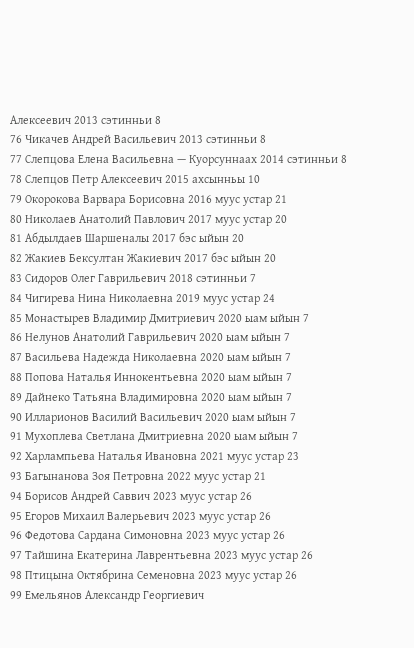Алексеевич 2013 сэтинньи 8
76 Чикачев Андрей Васильевич 2013 сэтинньи 8
77 Слепцова Елена Васильевна — Куорсуннаах 2014 сэтинньи 8
78 Слепцов Петр Алексеевич 2015 ахсынньы 10
79 Окорокова Варвара Борисовна 2016 муус устар 21
80 Николаев Анатолий Павлович 2017 муус устар 20
81 Абдылдаев Шаршеналы 2017 бэс ыйын 20
82 Жакиев Бексултан Жакиевич 2017 бэс ыйын 20
83 Сидоров Олег Гаврильевич 2018 сэтинньи 7
84 Чигирева Нина Николаевна 2019 муус устар 24
85 Монастырев Владимир Дмитриевич 2020 ыам ыйын 7
86 Нелунов Анатолий Гаврильевич 2020 ыам ыйын 7
87 Васильева Надежда Николаевна 2020 ыам ыйын 7
88 Попова Наталья Иннокентьевна 2020 ыам ыйын 7
89 Дайнеко Татьяна Владимировна 2020 ыам ыйын 7
90 Илларионов Василий Васильевич 2020 ыам ыйын 7
91 Мухоплева Светлана Дмитриевна 2020 ыам ыйын 7
92 Харлампьева Наталья Ивановна 2021 муус устар 23
93 Багынанова Зоя Петровна 2022 муус устар 21
94 Борисов Андрей Саввич 2023 муус устар 26
95 Егоров Михаил Валерьевич 2023 муус устар 26
96 Федотова Сардана Симоновна 2023 муус устар 26
97 Тайшина Екатерина Лаврентьевна 2023 муус устар 26
98 Птицына Октябрина Семеновна 2023 муус устар 26
99 Емельянов Александр Георгиевич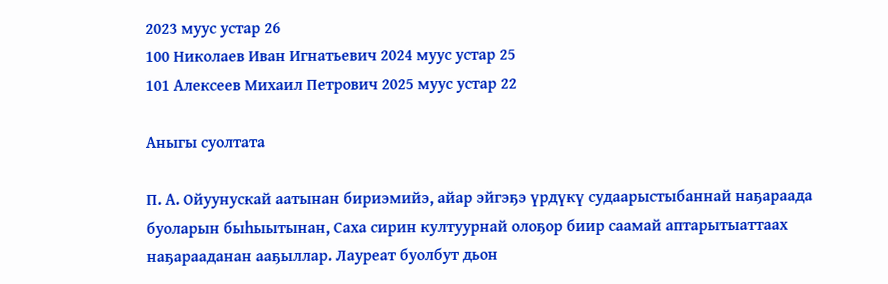2023 муус устар 26
100 Николаев Иван Игнатьевич 2024 муус устар 25
101 Алексеев Михаил Петрович 2025 муус устар 22

Аныгы суолтата

П. А. Ойуунускай аатынан бириэмийэ, айар эйгэҕэ үрдүкү судаарыстыбаннай наҕараада буоларын быһыытынан, Саха сирин култуурнай олоҕор биир саамай аптарытыаттаах наҕарааданан ааҕыллар. Лауреат буолбут дьон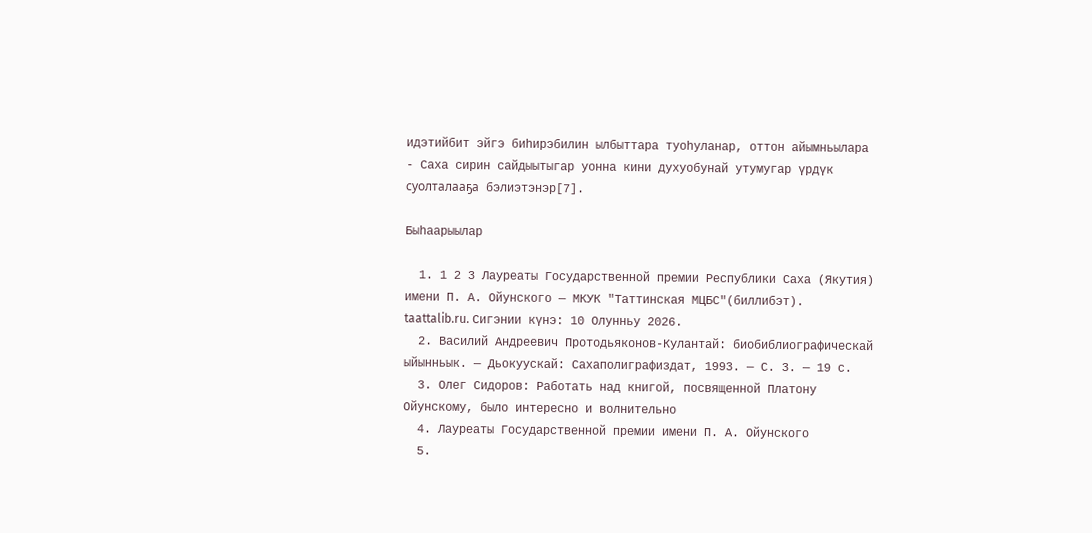идэтийбит эйгэ биһирэбилин ылбыттара туоһуланар, оттон айымньылара - Саха сирин сайдыытыгар уонна кини духуобунай утумугар үрдүк суолталааҕа бэлиэтэнэр[7].

Быһаарыылар

  1. 1 2 3 Лауреаты Государственной премии Республики Саха (Якутия)  имени П. А. Ойунского — МКУК "Таттинская МЦБС"(биллибэт). taattalib.ru. Сигэнии күнэ: 10 Олунньу 2026.
  2. Василий Андреевич Протодьяконов-Кулантай: биобиблиографическай ыйынньык. — Дьокуускай: Сахаполиграфиздат, 1993. — С. 3. — 19 с.
  3. Олег Сидоров: Работать над книгой, посвященной Платону Ойунскому, было интересно и волнительно
  4. Лауреаты Государственной премии имени П. А. Ойунского
  5.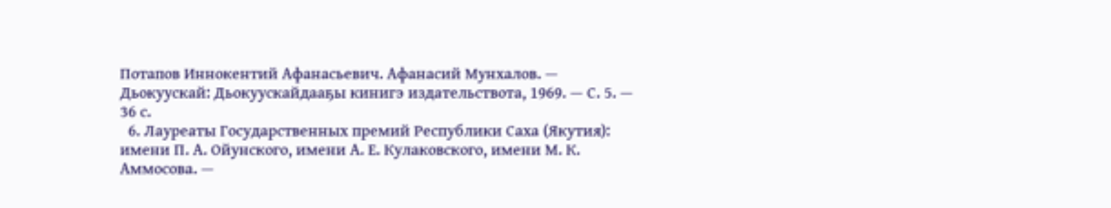Потапов Иннокентий Афанасьевич. Афанасий Мунхалов. — Дьокуускай: Дьокуускайдааҕы кинигэ издательствота, 1969. — С. 5. — 36 с.
  6. Лауреаты Государственных премий Республики Саха (Якутия): имени П. А. Ойунского, имени А. Е. Кулаковского, имени М. К. Аммосова. —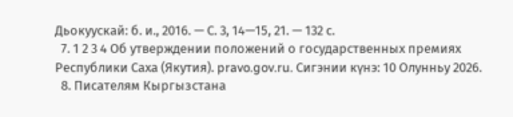Дьокуускай: б. и., 2016. — С. 3, 14—15, 21. — 132 с.
  7. 1 2 3 4 Об утверждении положений о государственных премиях Республики Саха (Якутия). pravo.gov.ru. Сигэнии күнэ: 10 Олунньу 2026.
  8. Писателям Кыргызстана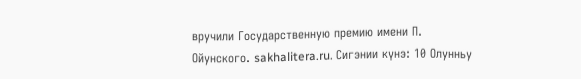вручили Государственную премию имени П. Ойунского. sakhalitera.ru. Сигэнии күнэ: 10 Олунньу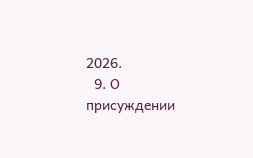2026.
  9. О присуждении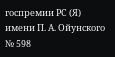госпремии РС (Я) имени П. А. Ойунского № 598